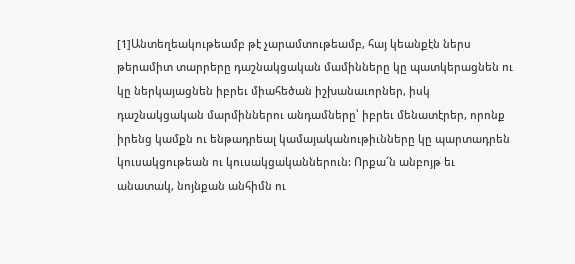[1]Անտեղեակութեամբ թէ չարամտութեամբ, հայ կեանքէն ներս թերամիտ տարրերը դաշնակցական մամինները կը պատկերացնեն ու կը ներկայացնեն իբրեւ միահեծան իշխանաւորներ, իսկ դաշնակցական մարմիններու անդամները՝ իբրեւ մենատէրեր, որոնք իրենց կամքն ու ենթադրեալ կամայականութիւնները կը պարտադրեն կուսակցութեան ու կուսակցականներուն: Որքա՜ն անբոյթ եւ անատակ, նոյնքան անհիմն ու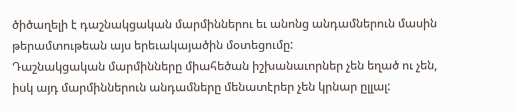ծիծաղելի է դաշնակցական մարմիններու եւ անոնց անդամներուն մասին թերամտութեան այս երեւակայածին մօտեցումը:
Դաշնակցական մարմինները միահեծան իշխանաւորներ չեն եղած ու չեն, իսկ այդ մարմիններուն անդամները մենատէրեր չեն կրնար ըլլալ: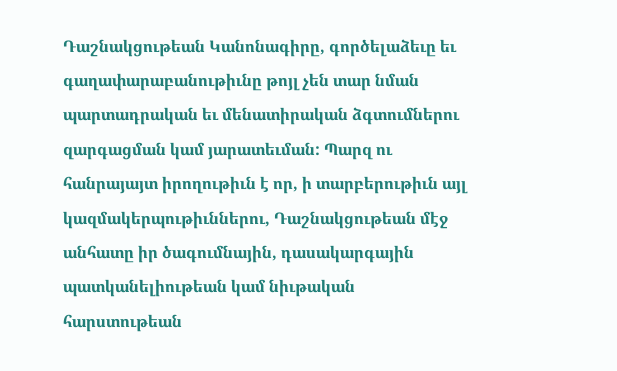Դաշնակցութեան Կանոնագիրը, գործելաձեւը եւ գաղափարաբանութիւնը թոյլ չեն տար նման պարտադրական եւ մենատիրական ձգտումներու զարգացման կամ յարատեւման: Պարզ ու հանրայայտ իրողութիւն է որ, ի տարբերութիւն այլ կազմակերպութիւններու, Դաշնակցութեան մէջ անհատը իր ծագումնային, դասակարգային պատկանելիութեան կամ նիւթական հարստութեան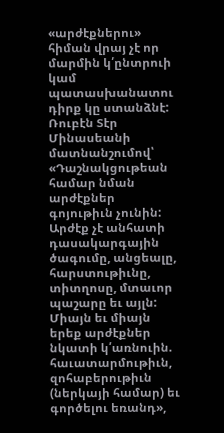«արժէքներու» հիման վրայ չէ որ մարմին կ՛ընտրուի կամ պատասխանատու դիրք կը ստանձնէ: Ռուբէն Տէր Մինասեանի մատնանշումով՝ «Դաշնակցութեան համար նման արժէքներ գոյութիւն չունին: Արժէք չէ անհատի դասակարգային ծագումը, անցեալը, հարստութիւնը, տիտղոսը, մտաւոր պաշարը եւ այլն: Միայն եւ միայն երեք արժէքներ նկատի կ՛առնուին. հաւատարմութիւն, զոհաբերութիւն (ներկայի համար) եւ գործելու եռանդ»,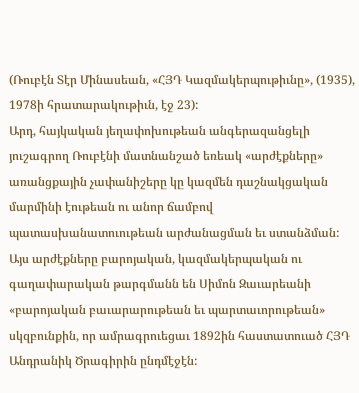(Ռուբէն Տէր Մինասեան, «ՀՅԴ Կազմակերպութիւնը», (1935), 1978ի հրատարակութիւն, էջ 23):
Արդ, հայկական յեղափոխութեան անգերազանցելի յուշագրող Ռուբէնի մատնանշած եռեակ «արժէքները» առանցքային չափանիշերը կը կազմեն դաշնակցական մարմինի էութեան ու անոր ճամբով պատասխանատուութեան արժանացման եւ ստանձման: Այս արժէքները բարոյական, կազմակերպական ու գաղափարական թարգմանն են Սիմոն Զաւարեանի «բարոյական բաւարարութեան եւ պարտաւորութեան» սկզբունքին, որ ամրագրուեցաւ 1892ին հաստատուած ՀՅԴ Անդրանիկ Ծրագիրին ընդմէջէն: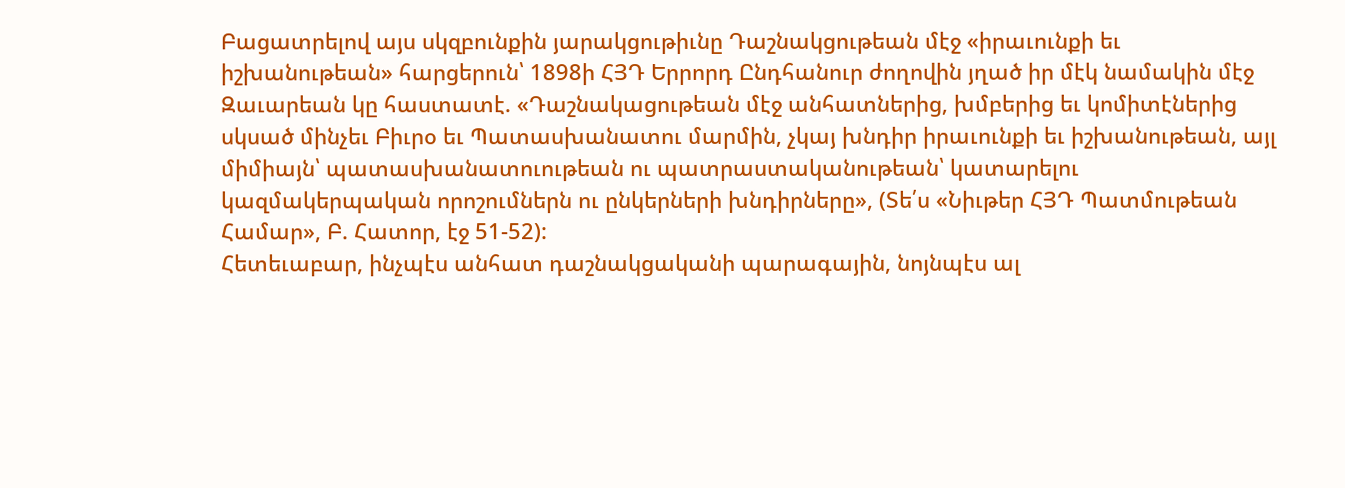Բացատրելով այս սկզբունքին յարակցութիւնը Դաշնակցութեան մէջ «իրաւունքի եւ իշխանութեան» հարցերուն՝ 1898ի ՀՅԴ Երրորդ Ընդհանուր ժողովին յղած իր մէկ նամակին մէջ Զաւարեան կը հաստատէ. «Դաշնակացութեան մէջ անհատներից, խմբերից եւ կոմիտէներից սկսած մինչեւ Բիւրօ եւ Պատասխանատու մարմին, չկայ խնդիր իրաւունքի եւ իշխանութեան, այլ միմիայն՝ պատասխանատուութեան ու պատրաստականութեան՝ կատարելու կազմակերպական որոշումներն ու ընկերների խնդիրները», (Տե՛ս «Նիւթեր ՀՅԴ Պատմութեան Համար», Բ. Հատոր, էջ 51-52):
Հետեւաբար, ինչպէս անհատ դաշնակցականի պարագային, նոյնպէս ալ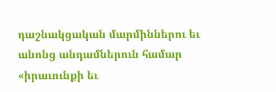դաշնակցական մարմիններու եւ անոնց անդամներուն համար «իրաւունքի եւ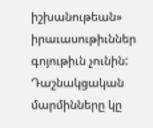իշխանութեան» իրաւասութիւններ գոյութիւն չունին: Դաշնակցական մարմինները կը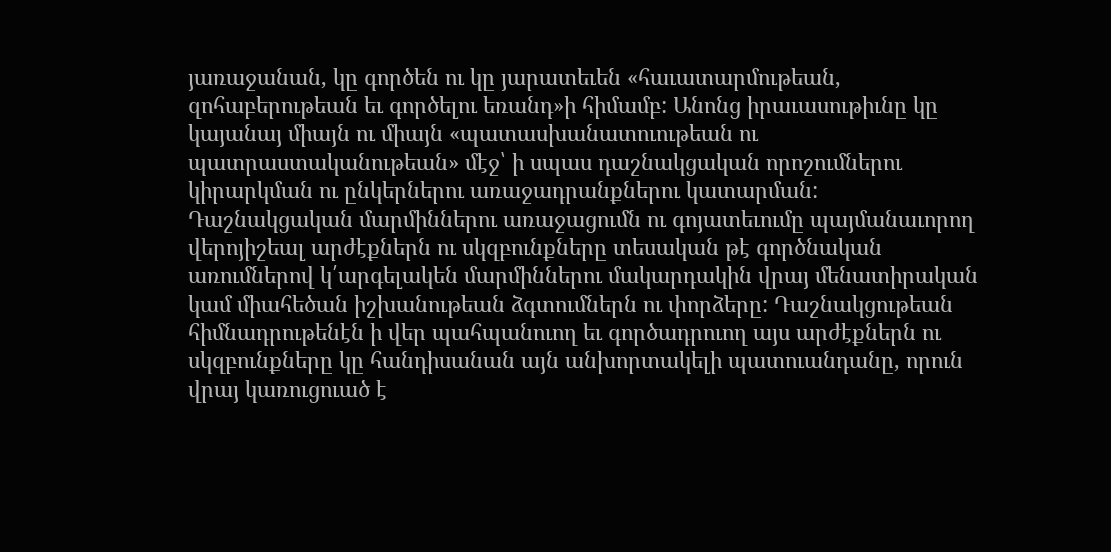յառաջանան, կը գործեն ու կը յարատեւեն «հաւատարմութեան, զոհաբերութեան եւ գործելու եռանդ»ի հիմամբ: Անոնց իրաւասութիւնը կը կայանայ միայն ու միայն «պատասխանատուութեան ու պատրաստականութեան» մէջ՝ ի սպաս դաշնակցական որոշումներու կիրարկման ու ընկերներու առաջադրանքներու կատարման:
Դաշնակցական մարմիններու առաջացումն ու գոյատեւումը պայմանաւորող վերոյիշեալ արժէքներն ու սկզբունքները տեսական թէ գործնական առումներով կ՛արգելակեն մարմիններու մակարդակին վրայ մենատիրական կամ միահեծան իշխանութեան ձգտումներն ու փորձերը: Դաշնակցութեան հիմնադրութենէն ի վեր պահպանուող եւ գործադրուող այս արժէքներն ու սկզբունքները կը հանդիսանան այն անխորտակելի պատուանդանը, որուն վրայ կառուցուած է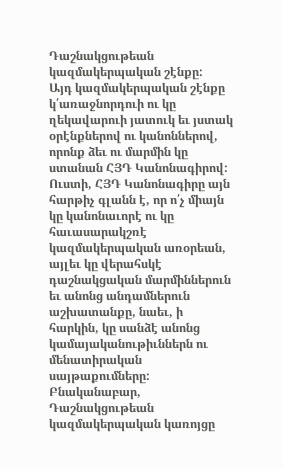Դաշնակցութեան կազմակերպական շէնքը:
Այդ կազմակերպական շէնքը կ՛առաջնորդուի ու կը ղեկավարուի յատուկ եւ յստակ օրէնքներով ու կանոններով, որոնք ձեւ ու մարմին կը ստանան ՀՅԴ Կանոնագիրով: Ուստի, ՀՅԴ Կանոնագիրը այն հարթիչ գլանն է, որ ո՛չ միայն կը կանոնաւորէ ու կը հաւասարակշռէ կազմակերպական առօրեան, այլեւ կը վերահսկէ դաշնակցական մարմիններուն եւ անոնց անդամներուն աշխատանքը, նաեւ, ի հարկին, կը սանձէ անոնց կամայականութիւններն ու մենատիրական սայթաքումները:
Բնականաբար, Դաշնակցութեան կազմակերպական կառոյցը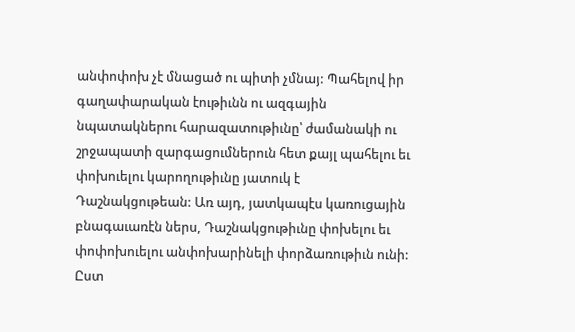անփոփոխ չէ մնացած ու պիտի չմնայ: Պահելով իր գաղափարական էութիւնն ու ազգային նպատակներու հարազատութիւնը՝ ժամանակի ու շրջապատի զարգացումներուն հետ քայլ պահելու եւ փոխուելու կարողութիւնը յատուկ է Դաշնակցութեան: Առ այդ, յատկապէս կառուցային բնագաւառէն ներս, Դաշնակցութիւնը փոխելու եւ փոփոխուելու անփոխարինելի փորձառութիւն ունի: Ըստ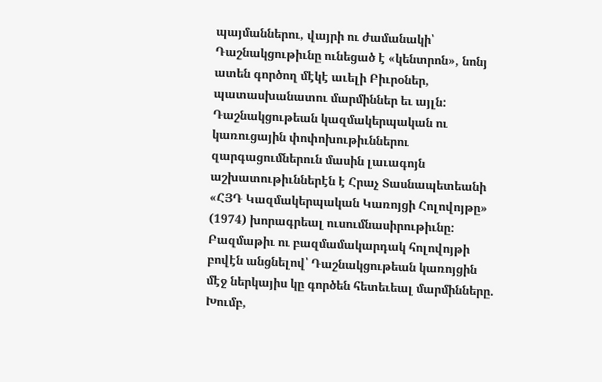պայմաններու, վայրի ու ժամանակի՝ Դաշնակցութիւնը ունեցած է «կենտրոն», նոնյ ատեն գործող մէկէ աւելի Բիւրօներ, պատասխանատու մարմիններ եւ այլն: Դաշնակցութեան կազմակերպական ու կառուցային փոփոխութիւններու զարգացումներուն մասին լաւագոյն աշխատութիւններէն է Հրաչ Տասնապետեանի «ՀՅԴ Կազմակերպական Կառոյցի Հոլովոյթը» (1974) խորագրեալ ուսումնասիրութիւնը:
Բազմաթիւ ու բազմամակարդակ հոլովոյթի բովէն անցնելով՝ Դաշնակցութեան կառոյցին մէջ ներկայիս կը գործեն հետեւեալ մարմինները. Խումբ,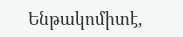Ենթակոմիտէ,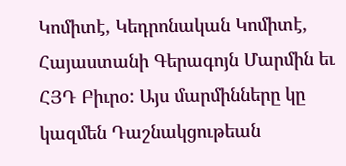Կոմիտէ, Կեդրոնական Կոմիտէ, Հայաստանի Գերագոյն Մարմին եւ ՀՅԴ Բիւրօ: Այս մարմինները կը կազմեն Դաշնակցութեան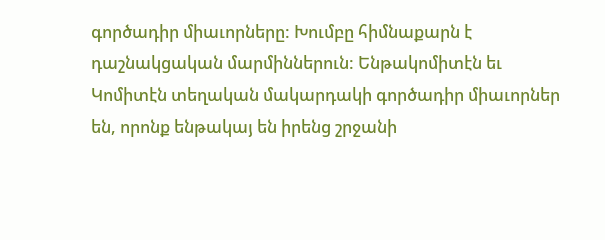գործադիր միաւորները: Խումբը հիմնաքարն է դաշնակցական մարմիններուն: Ենթակոմիտէն եւ Կոմիտէն տեղական մակարդակի գործադիր միաւորներ են, որոնք ենթակայ են իրենց շրջանի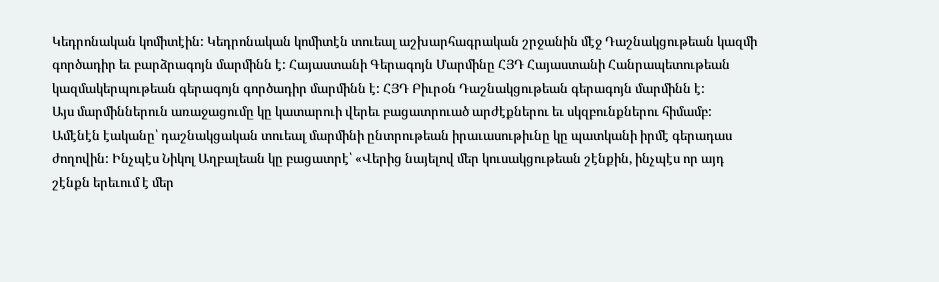Կեդրոնական կոմիտէին: Կեդրոնական կոմիտէն տուեալ աշխարհագրական շրջանին մէջ Դաշնակցութեան կազմի գործադիր եւ բարձրագոյն մարմինն է: Հայաստանի Գերագոյն Մարմինը ՀՅԴ Հայաստանի Հանրապետութեան կազմակերպութեան գերագոյն գործադիր մարմինն է: ՀՅԴ Բիւրօն Դաշնակցութեան գերագոյն մարմինն է:
Այս մարմիններուն առաջացումը կը կատարուի վերեւ բացատրուած արժէքներու եւ սկզբունքներու հիմամբ: Ամէնէն էականը՝ դաշնակցական տուեալ մարմինի ընտրութեան իրաւասութիւնը կը պատկանի իրմէ գերադաս ժողովին: Ինչպէս Նիկոլ Աղբալեան կը բացատրէ՝ «Վերից նայելով մեր կուսակցութեան շէնքին, ինչպէս որ այդ շէնքն երեւում է մեր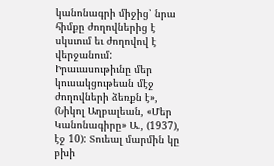կանոնագրի միջից՝ նրա հիմքը ժողովներից է սկսւում եւ ժողովով է վերջանում:
Իրաւասութիւնը մեր կուսակցութեան մէջ ժողովների ձեռքն է», (Նիկոլ Աղբալեան, «Մեր Կանոնագիրը» Ա., (1937), էջ 10): Տուեալ մարմին կը բխի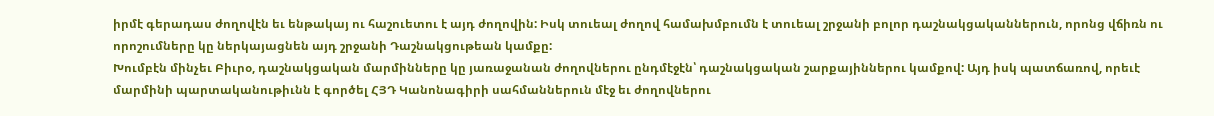իրմէ գերադաս ժողովէն եւ ենթակայ ու հաշուետու է այդ ժողովին: Իսկ տուեալ ժողով համախմբումն է տուեալ շրջանի բոլոր դաշնակցականներուն, որոնց վճիռն ու որոշումները կը ներկայացնեն այդ շրջանի Դաշնակցութեան կամքը:
Խումբէն մինչեւ Բիւրօ, դաշնակցական մարմինները կը յառաջանան ժողովներու ընդմէջէն՝ դաշնակցական շարքայիններու կամքով: Այդ իսկ պատճառով, որեւէ մարմինի պարտականութիւնն է գործել ՀՅԴ Կանոնագիրի սահմաններուն մէջ եւ ժողովներու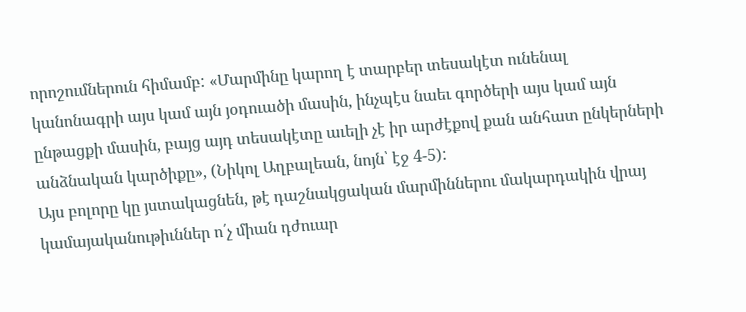որոշումներուն հիմամբ: «Մարմինը կարող է տարբեր տեսակէտ ունենալ կանոնագրի այս կամ այն յօդուածի մասին, ինչպէս նաեւ գործերի այս կամ այն ընթացքի մասին, բայց այդ տեսակէտը աւելի չէ իր արժէքով քան անհատ ընկերների անձնական կարծիքը», (Նիկոլ Աղբալեան, նոյն՝ էջ 4-5):
Այս բոլորը կը յստակացնեն, թէ դաշնակցական մարմիններու մակարդակին վրայ կամայականութիւններ ո՛չ միան դժուար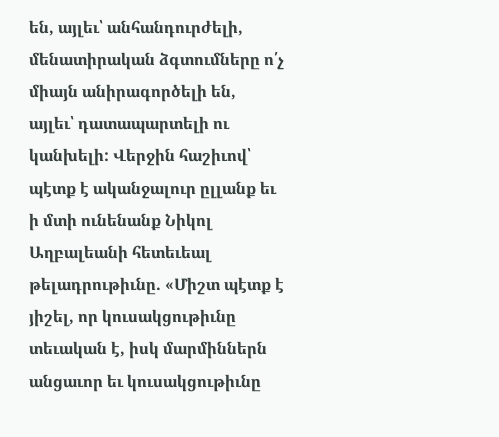են, այլեւ՝ անհանդուրժելի, մենատիրական ձգտումները ո՛չ միայն անիրագործելի են, այլեւ՝ դատապարտելի ու կանխելի: Վերջին հաշիւով՝ պէտք է ականջալուր ըլլանք եւ ի մտի ունենանք Նիկոլ Աղբալեանի հետեւեալ թելադրութիւնը. «Միշտ պէտք է յիշել, որ կուսակցութիւնը տեւական է, իսկ մարմիններն անցաւոր եւ կուսակցութիւնը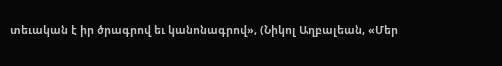տեւական է իր ծրագրով եւ կանոնագրով», (Նիկոլ Աղբալեան, «Մեր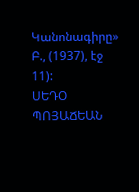Կանոնագիրը» Բ., (1937), էջ 11):
ՍԵԴՕ ՊՈՅԱՃԵԱՆ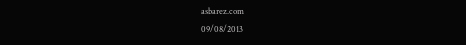asbarez.com
09/08/2013